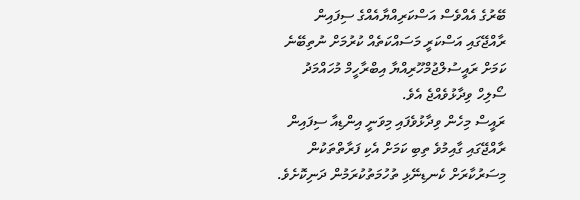ބޭރުގެ އެއްވެސް އަސްކަރިއްޔާއެއްގެ ސިފައިން ރާއްޖޭގައި އަސްކަރީ މަސައްކަތެއް ކުރުމަށް ނުތިބޭނެ ކަމަށް ރައީސުލްޖުމްހޫރިއްޔާ އިބްރާހީމް މުހައްމަދު ސޯލިހް ވިދާޅުވެއްޖެ އެވެ.
ރައީސް މިހެން ވިދާޅުވެފައި މިވަނީ އިންޑިއާ ސިފައިން ރާއްޖޭގައި ގާއިމުވެ ތިބި ކަމަށް އެކި ފަރާތްތަކުން މިސަރުކާރަށް ކެނޑިނޭޅި ތުހުމަތުކުރަމުން ދަނިކޮށެވެ.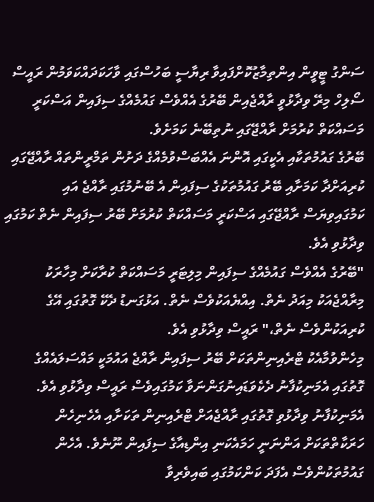ސަންގު ޓީވީން އިންތިމާޒުކޮށްފައިވާ ރިޔާސީ ބަހުސްގައި ވާހަކަދައްކަވަމުން ރައީސް ސޯލިހް މިރޭ ވިދާޅުވީ ރާއްޖެއިން ބޭރުގެ އެއްވެސް ގައުމެއްގެ ސިފައިން އަސްކަރީ މަސައްކަތް ކުރުމަށް ރާއްޖޭގައި ނުތިބޭނެ ކަމަށެވެ.
ބޭރުގެ ގައުމުތަކާއި އެކީގައި އޮންނަ އެއްބަސްވުމެއްގެ ދަށުން ތަމްރީންތައް ރާއްޖޭގައި ކުރިއަށްދާ ކަމަށާއި ބޭރު ގައުމުތަކުގެ ސިފައިން އެ ބޭނުމުގައި ރާއްޖެ އައި ކަމުގައިވިޔަސް ރާއްޖޭގައި އަސްކަރީ މަސައްކަތް ކުރުމަށް ބޭރު ސިފައިން ނެތް ކަމުގައި ވިދާޅުވި އެވެ.
"ބޭރުގެ އެއްވެސް ގައުމެއްގެ ސިފައިން މިލިޓަރީ މަސައްކަތް ކުރާކަށް މިހާރަކު މިރާއްޖެއަކު މިއަދު ނެތް. އިއްޔެއަކުވެސް ނެތް. އަޅުގަނޑު ދެކޭ ގޮތުގައި އޭގެ ކުރިއަކުންވެސް ނެތް،" ރައީސް ވިދާޅުވި އެވެ.
މިހެންވުމާއެކު ޓްރެއިނިންތަކަށް ބޭރު ސިފައިން ރާއްޖެ އައުމަކީ މައްސަލައެއްގެ ގޮތުގައި އެމަނިކުފާނު ދެކެވަޑައިނުގަންނަވާ ކަމުގައިވެސް ރައީސް ވިދާޅުވި އެވެ.
އެމަނިކުފާނު ވިދާޅުވި ގޮތުގައި ރާއްޖެއަށް ޓްރެއިނިން ތަކަށާއި އެހެނިހެން ހަރަކާތްތަކަށް އަންނަނީ ހަމައެކަނި އިންޑިއާގެ ސިފައިން ނޫނެވެ. އެހެން ގައުމުތަކުންވެސް އެފަދަ ކަންކަމުގައި ބައިވެރިވާ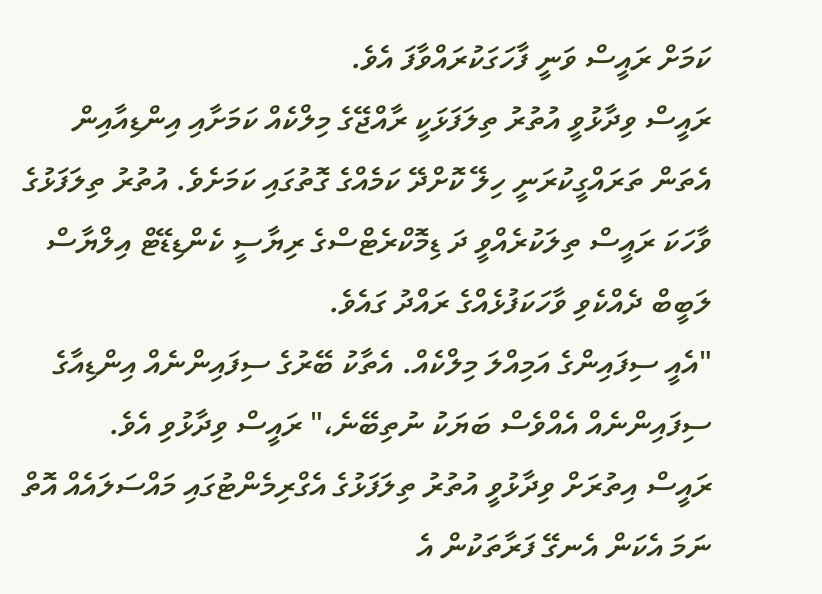ކަމަށް ރައީސް ވަނީ ފާހަގަކުރައްވާފަ އެވެ.
ރައީސް ވިދާޅުވީ އުތުރު ތިލަފަޅަކީ ރާއްޖޭގެ މިލްކެއް ކަމަށާއި އިންޑިއާއިން އެތަން ތަރައްގީކުރަނީ ހިލޭ ކޮށްދޭ ކަމެއްގެ ގޮތުގައި ކަމަށެވެ. އުތުރު ތިލަފަޅުގެ ވާހަކަ ރައީސް ތިލަކުރެއްވީ ދަ ޑިމޮކްރެޓްސްގެ ރިޔާސީ ކެންޑިޑޭޓް އިލްޔާސް ލަބީބް ދެއްކެވި ވާހަކަފުޅެއްގެ ރައްދު ގައެވެ.
"އެއީ ސިފައިންގެ އަމިއްލަ މިލްކެއް. އެތާކު ބޭރުގެ ސިފައިންނެއް އިންޑިއާގެ ސިފައިންނެއް އެއްވެސް ބަޔަކު ނުތިބޭނެ،" ރައީސް ވިދާޅުވި އެވެ.
ރައީސް އިތުރަށް ވިދާޅުވީ އުތުރު ތިލަފަޅުގެ އެގްރިމެންޓުގައި މައްސަލައެއް އޮތް ނަމަ އެކަން އެނގޭ ފަރާތަކުން އެ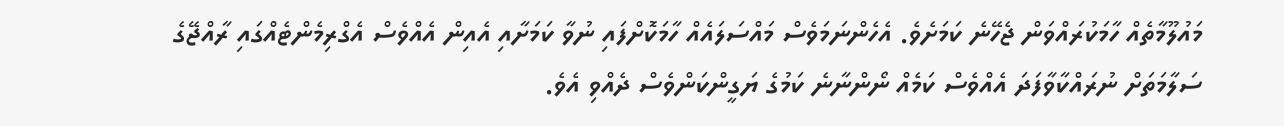މައުލޫމާތެއް ހާމަކުރައްވަން ޖެހޭނެ ކަމަށެވެ. އެހެންނަމަވެސް މައްސަލައެއް ހާމަކޮށްފައި ނުވާ ކަމަށާއި އެއިން އެއްވެސް އެގްރިމެންޓެއްގައި ރާއްޖޭގެ ސަލާމަތަށް ނުރައްކާވާފަދަ އެއްވެސް ކަމެއް ނޯންނާނެ ކަމުގެ ޔަގީންކަންވެސް ދެއްވި އެވެ.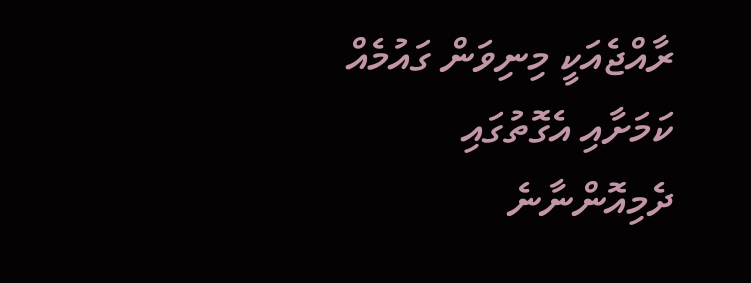ރާއްޖެއަކީ މިނިވަން ގައުމެއް ކަމަށާއި އެގޮތުގައި ދެމިއޮންނާނެ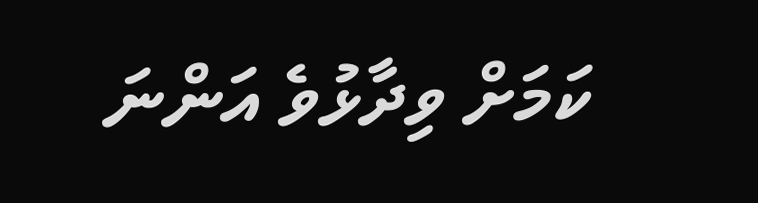ކަމަށް ވިދާޅުވެ އަންނަ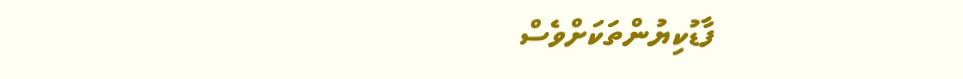ފާޑުކިޔުންތަކަށްވެސް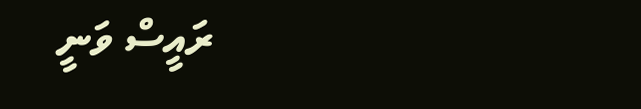ރައީސް ވަނީ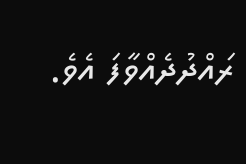ރައްދުދެއްވާފަ އެވެ.